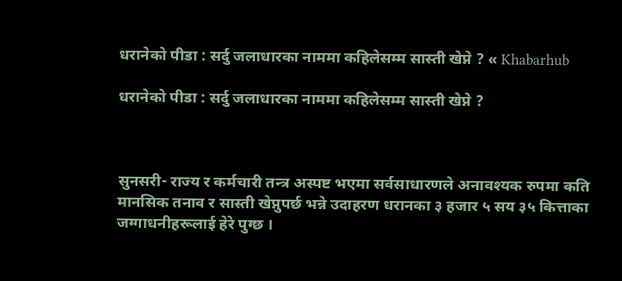धरानेको पीडा : सर्दु जलाधारका नाममा कहिलेसम्म सास्ती खेप्ने ? « Khabarhub

धरानेको पीडा : सर्दु जलाधारका नाममा कहिलेसम्म सास्ती खेप्ने ?



सुनसरी- राज्य र कर्मचारी तन्त्र अस्पष्ट भएमा सर्वसाधारणले अनावश्यक रुपमा कति मानसिक तनाव र सास्ती खेप्नुपर्छ भन्ने उदाहरण धरानका ३ हजार ५ सय ३५ कित्ताका जग्गाधनीहरूलाई हेरे पुग्छ ।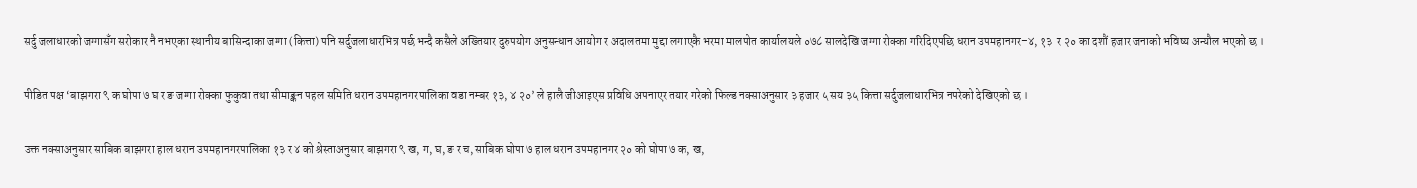सर्दु जलाधारको जग्गासँग सरोकार नै नभएका स्थानीय बासिन्दाका जग्गा (कित्ता) पनि सर्दुजलाधारभित्र पर्छ भन्दै कसैले अख्तियार दुरुपयोग अनुसन्धान आयोग र अदालतमा मुद्दा लगाएकै भरमा मालपोत कार्यालयले ०७८ सालदेखि जग्गा रोक्का गरिदिएपछि धरान उपमहानगर–४, १३  र २० का दशौं हजार जनाको भविष्य अन्यौल भएको छ ।

पीडित पक्ष ‘बाझगरा ९ क घोपा ७ घ र ङ जग्गा रोक्का फुकुवा तथा सीमाङ्कन पहल समिति धरान उपमहानगरपालिका वडा नम्बर १३, ४ २०’ ले हालै जीआइएस प्रविधि अपनाएर तयार गरेको फिल्ड नक्साअनुसार ३ हजार ५ सय ३५ कित्ता सर्दुजलाधारभित्र नपरेको देखिएको छ ।

उक्त नक्साअनुसार साबिक बाझगरा हाल धरान उपमहानगरपालिका १३ र ४ को श्रेस्ताअनुसार बाझगरा ९ ख, ग, घ, ङ र च, साबिक घोपा ७ हाल धरान उपमहानगर २० को घोपा ७ क, ख,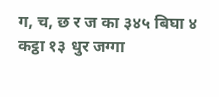ग, च, छ र ज का ३४५ बिघा ४ कट्ठा १३ धुर जग्गा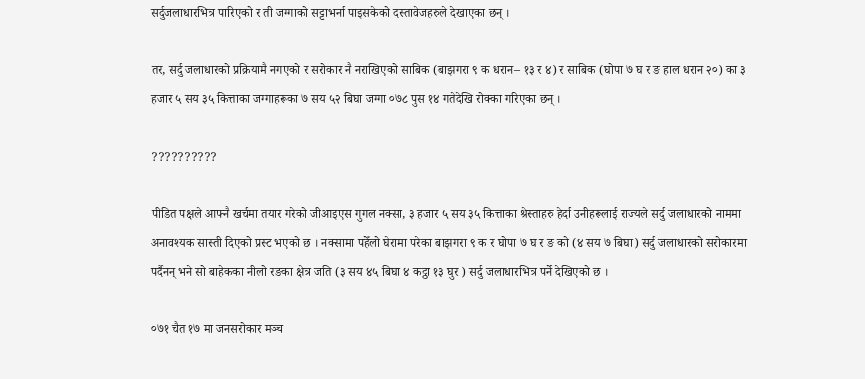सर्दुजलाधारभित्र पारिएको र ती जग्गाको सट्टाभर्ना पाइसकेको दस्तावेजहरुले देखाएका छन् ।

तर, सर्दु जलाधारको प्रक्रियामै नगएको र सरोकार नै नराखिएको साबिक (बाझगरा ९ क धरान– १३ र ४) र साबिक (घोपा ७ घ र ङ हाल धरान २०) का ३ हजार ५ सय ३५ कित्ताका जग्गाहरूका ७ सय ५२ बिघा जग्गा ०७८ पुस १४ गतेदेखि रोक्का गरिएका छन् ।

??????????

पीडित पक्षले आफ्नै खर्चमा तयार गरेको जीआइएस गुगल नक्सा, ३ हजार ५ सय ३५ कित्ताका श्रेस्ताहरु हेर्दा उनीहरूलाई राज्यले सर्दु जलाधारको नाममा अनावश्यक सास्ती दिएको प्रस्ट भएको छ । नक्सामा पहेँलो घेरामा परेका बाझगरा ९ क र घोपा ७ घ र ङ को (४ सय ७ बिघा) सर्दु जलाधारको सरोकारमा पर्दैनन् भने सो बाहेकका नीलो रङका क्षेत्र जति (३ सय ४५ बिघा ४ कट्ठा १३ घुर ) सर्दु जलाधारभित्र पर्ने देखिएको छ ।

०७१ चैत १७ मा जनसरोकार मञ्च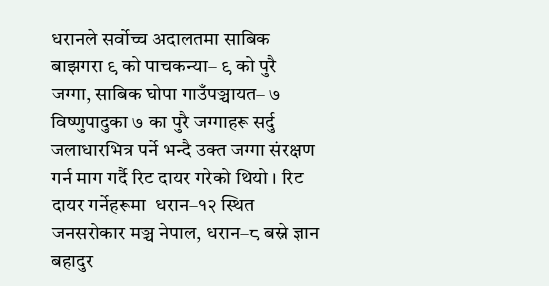धरानले सर्वोच्च अदालतमा साबिक बाझगरा ९ को पाचकन्या– ९ को पुरै जग्गा, साबिक घोपा गाउँपञ्चायत– ७ विष्णुपादुका ७ का पुरै जग्गाहरू सर्दु जलाधारभित्र पर्ने भन्दै उक्त जग्गा संरक्षण गर्न माग गर्दै रिट दायर गरेको थियो । रिट दायर गर्नेहरूमा  धरान–१२ स्थित जनसरोकार मञ्च नेपाल, धरान–८ बस्ने ज्ञान बहादुर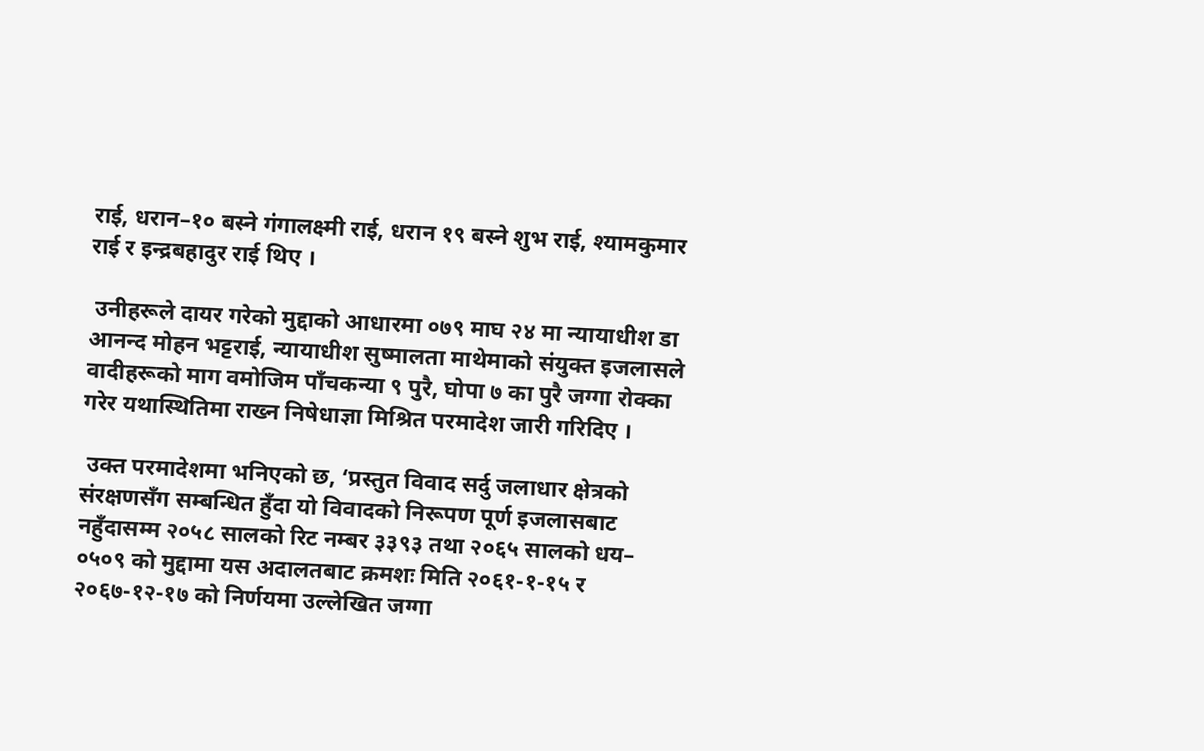राई, धरान–१० बस्ने गंगालक्ष्मी राई, धरान १९ बस्ने शुभ राई, श्यामकुमार राई र इन्द्रबहादुर राई थिए ।

 उनीहरूले दायर गरेको मुद्दाको आधारमा ०७९ माघ २४ मा न्यायाधीश डा आनन्द मोहन भट्टराई, न्यायाधीश सुष्मालता माथेमाको संयुक्त इजलासले वादीहरूको माग वमोजिम पाँचकन्या ९ पुरै, घोपा ७ का पुरै जग्गा रोक्का गरेर यथास्थितिमा राख्न निषेधाज्ञा मिश्रित परमादेश जारी गरिदिए ।

 उक्त परमादेशमा भनिएको छ, ‘प्रस्तुत विवाद सर्दु जलाधार क्षेत्रको संरक्षणसँग सम्बन्धित हुँदा यो विवादको निरूपण पूर्ण इजलासबाट नहुँदासम्म २०५८ सालको रिट नम्बर ३३९३ तथा २०६५ सालको धय– ०५०९ को मुद्दामा यस अदालतबाट क्रमशः मिति २०६१-१-१५ र २०६७-१२-१७ को निर्णयमा उल्लेखित जग्गा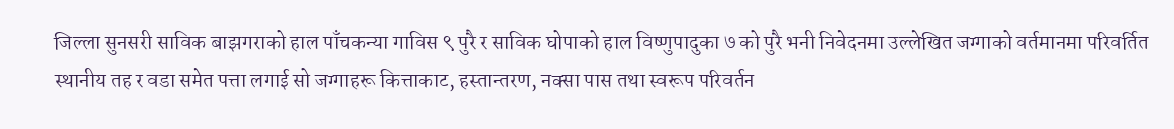जिल्ला सुनसरी साविक बाझगराको हाल पाँचकन्या गाविस ९ पुरै र साविक घोपाको हाल विष्णुपादुका ७ को पुरै भनी निवेदनमा उल्लेखित जग्गाको वर्तमानमा परिवर्तित स्थानीय तह र वडा समेत पत्ता लगाई सो जग्गाहरू कित्ताकाट, हस्तान्तरण, नक्सा पास तथा स्वरूप परिवर्तन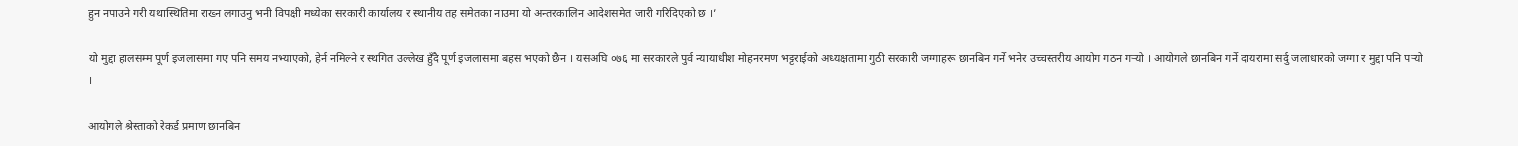हुन नपाउने गरी यथास्थितिमा राख्न लगाउनु भनी विपक्षी मध्येका सरकारी कार्यालय र स्थानीय तह समेतका नाउमा यो अन्तरकालिन आदेशसमेत जारी गरिदिएको छ ।’

यो मुद्दा हालसम्म पूर्ण इजलासमा गए पनि समय नभ्याएको, हेर्न नमिल्ने र स्थगित उल्लेख हुँदै पूर्ण इजलासमा बहस भएको छैन । यसअघि ०७६ मा सरकारले पुर्व न्यायाधीश मोहनरमण भट्टराईको अध्यक्षतामा गुठी सरकारी जग्गाहरू छानबिन गर्ने भनेर उच्चस्तरीय आयोग गठन गर्‍यो । आयोगले छानबिन गर्ने दायरामा सर्दु जलाधारको जग्गा र मुद्दा पनि पर्‍यो ।

आयोगले श्रेस्ताको रेकर्ड प्रमाण छानबिन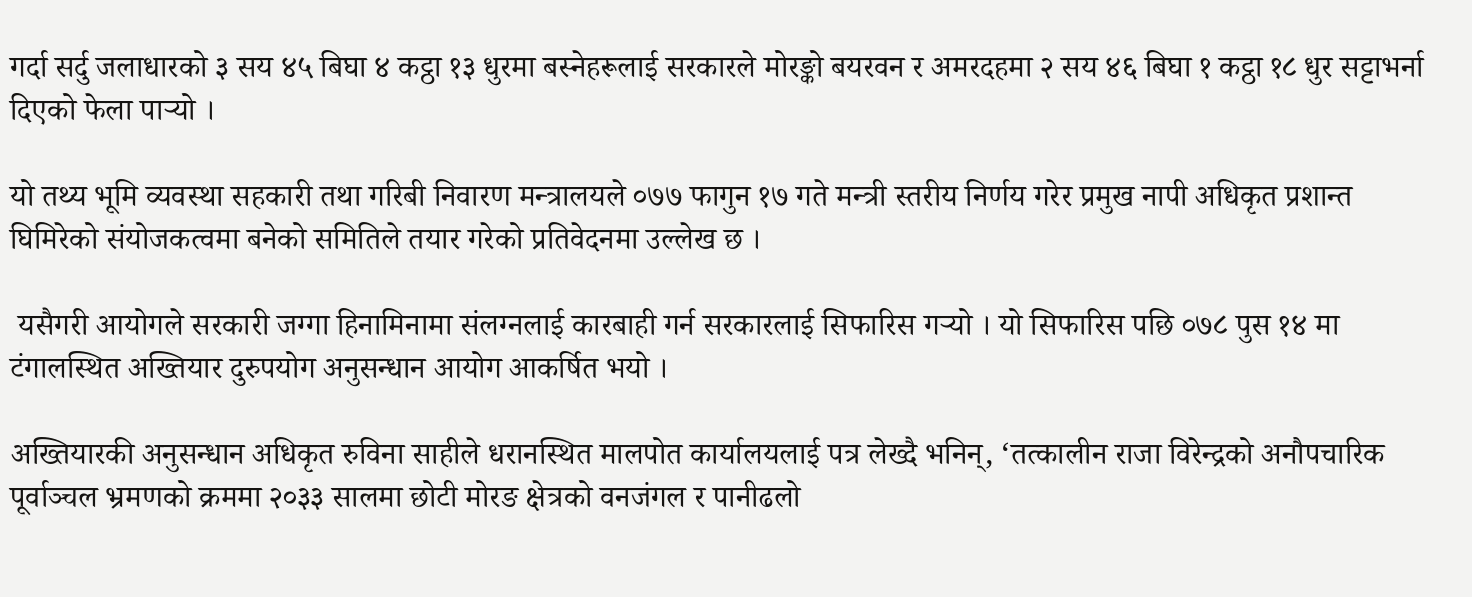गर्दा सर्दु जलाधारको ३ सय ४५ बिघा ४ कट्ठा १३ धुरमा बस्नेहरूलाई सरकारले मोरङ्को बयरवन र अमरदहमा २ सय ४६ बिघा १ कट्ठा १८ धुर सट्टाभर्ना दिएको फेला पार्‍यो ।

यो तथ्य भूमि व्यवस्था सहकारी तथा गरिबी निवारण मन्त्रालयले ०७७ फागुन १७ गते मन्त्री स्तरीय निर्णय गरेर प्रमुख नापी अधिकृत प्रशान्त घिमिरेको संयोजकत्वमा बनेको समितिले तयार गरेको प्रतिवेदनमा उल्लेख छ ।

 यसैगरी आयोगले सरकारी जग्गा हिनामिनामा संलग्नलाई कारबाही गर्न सरकारलाई सिफारिस गर्‍यो । यो सिफारिस पछि ०७८ पुस १४ मा टंगालस्थित अख्तियार दुरुपयोग अनुसन्धान आयोग आकर्षित भयो ।

अख्तियारकी अनुसन्धान अधिकृत रुविना साहीले धरानस्थित मालपोत कार्यालयलाई पत्र लेख्दै भनिन्, ‘तत्कालीन राजा विरेन्द्रको अनौपचारिक पूर्वाञ्चल भ्रमणको क्रममा २०३३ सालमा छोटी मोरङ क्षेत्रको वनजंगल र पानीढलो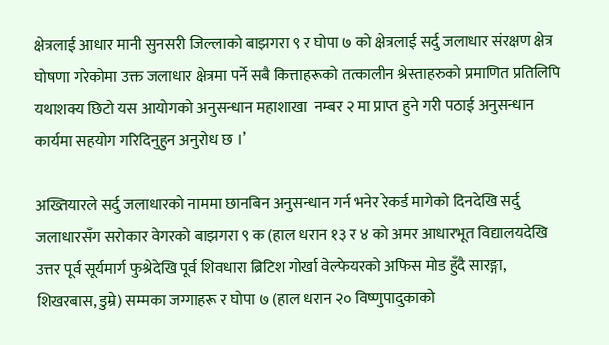क्षेत्रलाई आधार मानी सुनसरी जिल्लाको बाझगरा ९ र घोपा ७ को क्षेत्रलाई सर्दु जलाधार संरक्षण क्षेत्र घोषणा गरेकोमा उक्त जलाधार क्षेत्रमा पर्ने सबै कित्ताहरूको तत्कालीन श्रेस्ताहरुको प्रमाणित प्रतिलिपि यथाशक्य छिटो यस आयोगको अनुसन्धान महाशाखा  नम्बर २ मा प्राप्त हुने गरी पठाई अनुसन्धान कार्यमा सहयोग गरिदिनुहुन अनुरोध छ ।’

अख्तियारले सर्दु जलाधारको नाममा छानबिन अनुसन्धान गर्न भनेर रेकर्ड मागेको दिनदेखि सर्दु जलाधारसँग सरोकार वेगरको बाझगरा ९ क (हाल धरान १३ र ४ को अमर आधारभूत विद्यालयदेखि उत्तर पूर्व सूर्यमार्ग फुश्रेदेखि पूर्व शिवधारा ब्रिटिश गोर्खा वेल्फेयरको अफिस मोड हुँदै सारङ्गा, शिखरबास, डुम्रे) सम्मका जग्गाहरू र घोपा ७ (हाल धरान २० विष्णुपादुकाको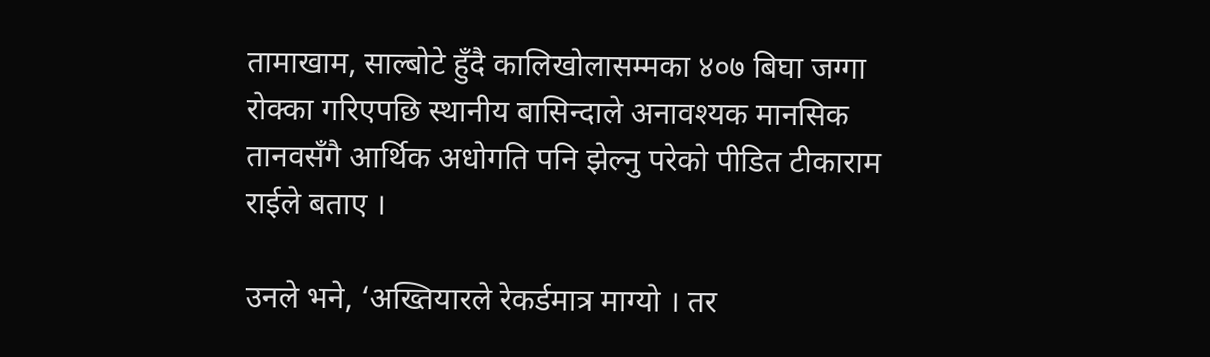तामाखाम, साल्बोटे हुँदै कालिखोलासम्मका ४०७ बिघा जग्गा रोक्का गरिएपछि स्थानीय बासिन्दाले अनावश्यक मानसिक तानवसँगै आर्थिक अधोगति पनि झेल्नु परेको पीडित टीकाराम राईले बताए ।

उनले भने, ‘अख्तियारले रेकर्डमात्र माग्यो । तर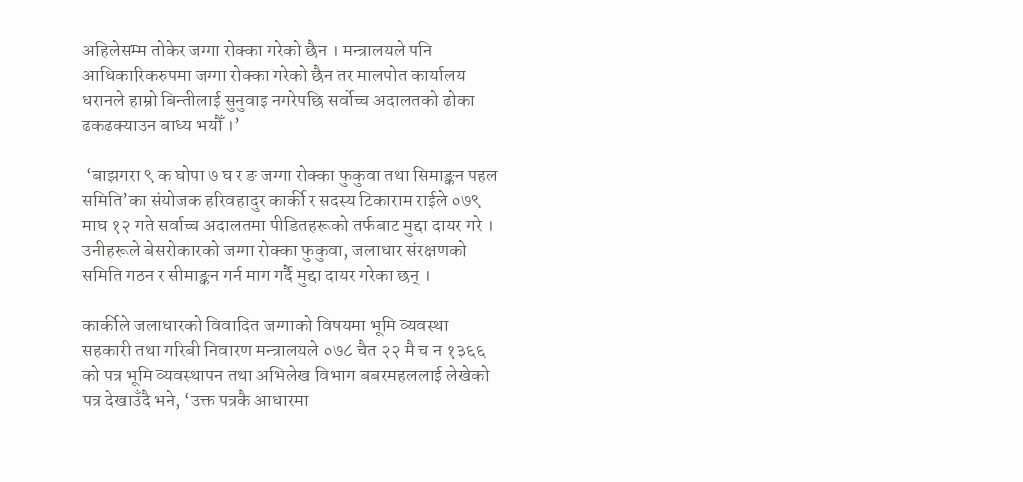अहिलेसम्म तोकेर जग्गा रोक्का गरेको छैन । मन्त्रालयले पनि आधिकारिकरुपमा जग्गा रोक्का गरेको छैन तर मालपोत कार्यालय धरानले हाम्रो बिन्तीलाई सुनुवाइ नगरेपछि सर्वोच्च अदालतको ढोका ढकढक्याउन बाध्य भयौँ ।’

 ‘बाझगरा ९ क घोपा ७ घ र ङ जग्गा रोक्का फुकुवा तथा सिमाङ्कन पहल समिति’का संयोजक हरिवहादुर कार्की र सदस्य टिकाराम राईले ०७९ माघ १२ गते सर्वाच्च अदालतमा पीडितहरूको तर्फबाट मुद्दा दायर गरे । उनीहरूले बेसरोकारको जग्गा रोक्का फुकुवा, जलाधार संरक्षणको समिति गठन र सीमाङ्कन गर्न माग गर्दै मुद्दा दायर गरेका छन् ।

कार्कीले जलाधारको विवादित जग्गाको विषयमा भूमि व्यवस्था सहकारी तथा गरिबी निवारण मन्त्रालयले ०७८ चैत २२ मै च न १३६६ को पत्र भूमि व्यवस्थापन तथा अभिलेख विभाग बबरमहललाई लेखेको पत्र देखाउँदै भने, ‘उक्त पत्रकै आधारमा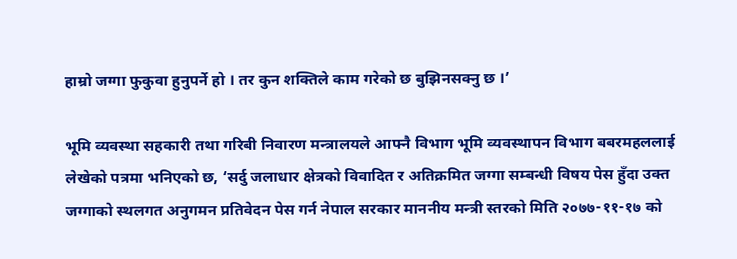हाम्रो जग्गा फुकुवा हुनुपर्ने हो । तर कुन शक्तिले काम गरेको छ बुझिनसक्नु छ ।’

भूमि व्यवस्था सहकारी तथा गरिबी निवारण मन्त्रालयले आफ्नै विभाग भूमि व्यवस्थापन विभाग बबरमहललाई लेखेको पत्रमा भनिएको छ, ‘सर्दु जलाधार क्षेत्रको विवादित र अतिक्रमित जग्गा सम्बन्धी विषय पेस हुँदा उक्त जग्गाको स्थलगत अनुगमन प्रतिवेदन पेस गर्न नेपाल सरकार माननीय मन्त्री स्तरको मिति २०७७-११-१७ को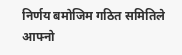निर्णय बमोजिम गठित समितिले आफ्नो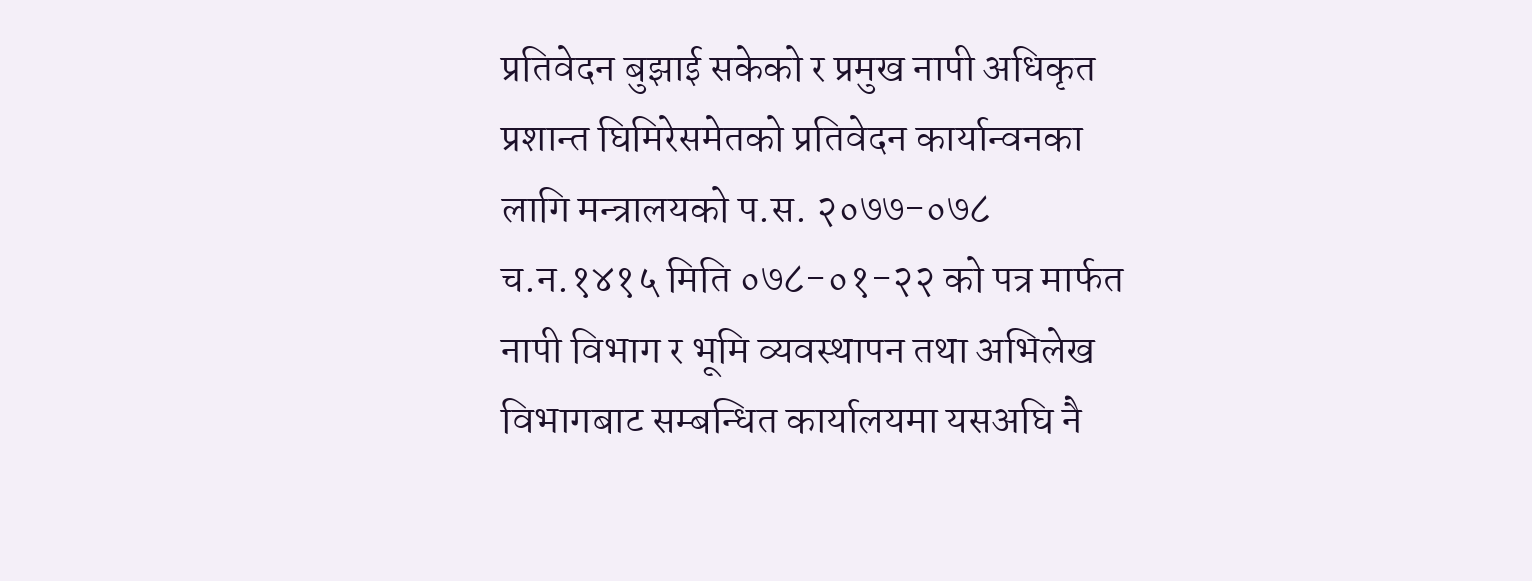प्रतिवेदन बुझाई सकेको र प्रमुख नापी अधिकृत प्रशान्त घिमिरेसमेतको प्रतिवेदन कार्यान्वनका लागि मन्त्रालयको प.स. २०७७-०७८ च.न.१४१५ मिति ०७८-०१-२२ को पत्र मार्फत नापी विभाग र भूमि व्यवस्थापन तथा अभिलेख विभागबाट सम्बन्धित कार्यालयमा यसअघि नै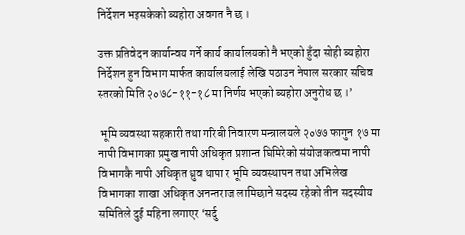निर्देशन भइसकेको ब्यहोरा अवगत नै छ ।

उक्त प्रतिवेदन कार्यान्वय गर्ने कार्य कार्यालयको नै भएको हुँदा सोही ब्यहोरा निर्देशन हुन विभाग मार्फत कार्यालयलाई लेखि पठाउन नेपाल सरकार सचिव स्तरको मिति २०७८-११-१८ मा निर्णय भएको ब्यहोरा अनुरोध छ ।’

 भूमि व्यवस्था सहकारी तथा गरिबी निवारण मन्त्रालयले २०७७ फागुन १७ मा नापी विभागका प्रमुख नापी अधिकृत प्रशान्त घिमिरेको संयोजकत्वमा नापी विभागकै नापी अधिकृत ध्रुव थापा र भूमि व्यवस्थापन तथा अभिलेख विभागका शाखा अधिकृत अनन्तराज लामिछाने सदस्य रहेको तीन सदस्यीय समितिले दुई महिना लगाएर ‘सर्दु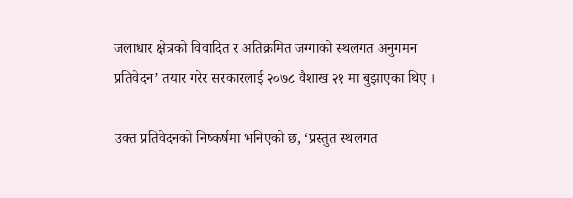जलाधार क्षेत्रको विवादित र अतिक्रमित जग्गाको स्थलगत अनुगमन प्रतिवेदन’ तयार गरेर सरकारलाई २०७८ वैशाख २१ मा बुझाएका थिए ।

उक्त प्रतिवेदनको निष्कर्षमा भनिएको छ, ‘प्रस्तुत स्थलगत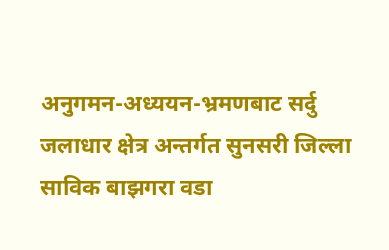अनुगमन-अध्ययन-भ्रमणबाट सर्दु जलाधार क्षेत्र अन्तर्गत सुनसरी जिल्ला साविक बाझगरा वडा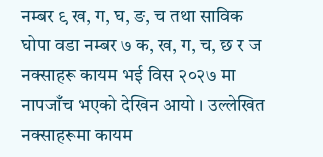नम्बर ९ ख, ग, घ, ङ, च तथा साविक घोपा वडा नम्बर ७ क, ख, ग, च, छ र ज नक्साहरू कायम भई विस २०२७ मा नापजाँच भएको देखिन आयो । उल्लेखित नक्साहरूमा कायम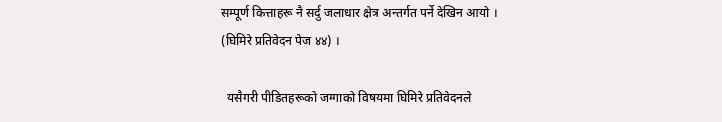सम्पूर्ण कित्ताहरू नै सर्दु जलाधार क्षेत्र अन्तर्गत पर्ने देखिन आयो । (घिमिरे प्रतिवेदन पेज ४४) ।

  यसैगरी पीडितहरूको जग्गाको विषयमा घिमिरे प्रतिवेदनले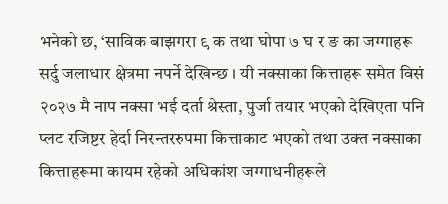भनेको छ, ‘साविक बाझगरा ९ क तथा घोपा ७ घ र ङ का जग्गाहरू सर्दु जलाधार क्षेत्रमा नपर्ने देखिन्छ । यी नक्साका कित्ताहरू समेत विसं २०२७ मै नाप नक्सा भई दर्ता श्रेस्ता, पुर्जा तयार भएको देखिएता पनि प्लट रजिष्टर हेर्दा निरन्तररुपमा कित्ताकाट भएको तथा उक्त नक्साका कित्ताहरूमा कायम रहेको अधिकांश जग्गाधनीहरूले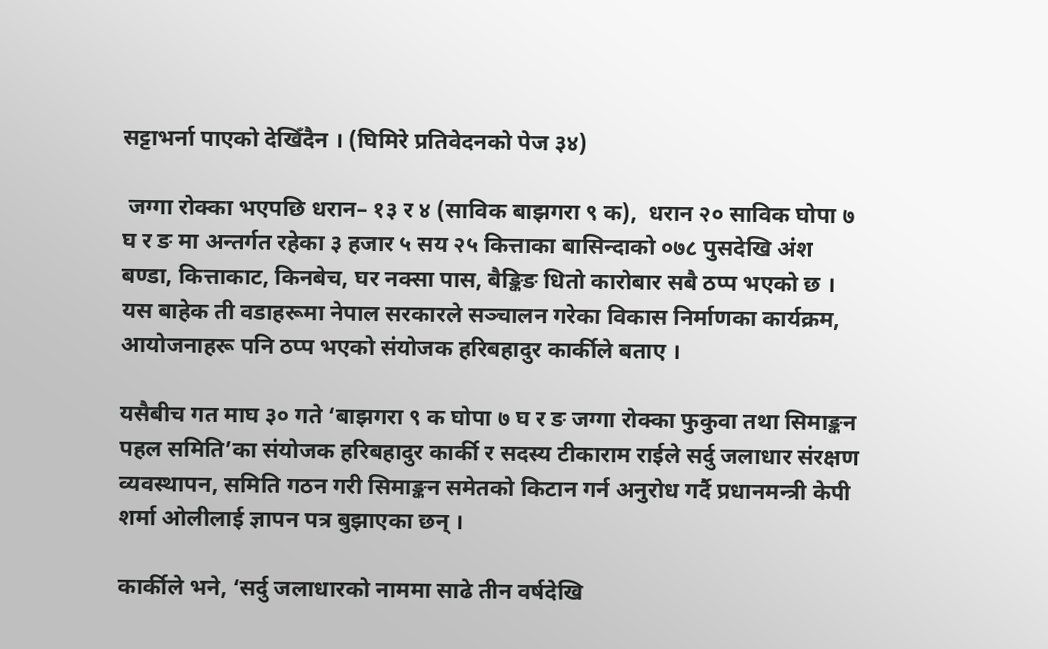सट्टाभर्ना पाएको देखिँदैन । (घिमिरे प्रतिवेदनको पेज ३४)

 जग्गा रोक्का भएपछि धरान– १३ र ४ (साविक बाझगरा ९ क),  धरान २० साविक घोपा ७ घ र ङ मा अन्तर्गत रहेका ३ हजार ५ सय २५ कित्ताका बासिन्दाको ०७८ पुसदेखि अंश बण्डा, कित्ताकाट, किनबेच, घर नक्सा पास, बैङ्किङ धितो कारोबार सबै ठप्प भएको छ । यस बाहेक ती वडाहरूमा नेपाल सरकारले सञ्चालन गरेका विकास निर्माणका कार्यक्रम, आयोजनाहरू पनि ठप्प भएको संयोजक हरिबहादुर कार्कीले बताए ।

यसैबीच गत माघ ३० गते ‘बाझगरा ९ क घोपा ७ घ र ङ जग्गा रोक्का फुकुवा तथा सिमाङ्कन पहल समिति’का संयोजक हरिबहादुर कार्की र सदस्य टीकाराम राईले सर्दु जलाधार संरक्षण व्यवस्थापन, समिति गठन गरी सिमाङ्कन समेतको किटान गर्न अनुरोध गर्दै प्रधानमन्त्री केपी शर्मा ओलीलाई ज्ञापन पत्र बुझाएका छन् ।

कार्कीले भने, ‘सर्दु जलाधारको नाममा साढे तीन वर्षदेखि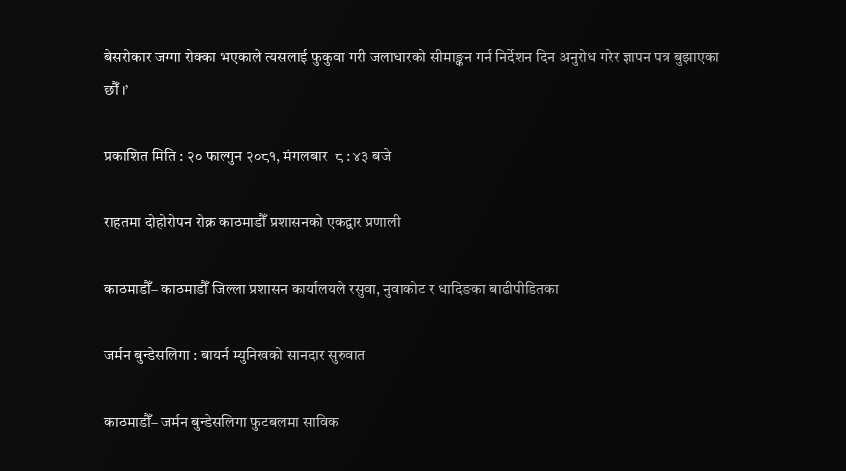बेसरोकार जग्गा रोक्का भएकाले त्यसलाई फुकुवा गरी जलाधारको सीमाङ्कन गर्न निर्देशन दिन अनुरोध गरेर ज्ञापन पत्र बुझाएका छौँ ।’

प्रकाशित मिति : २० फाल्गुन २०८१, मंगलबार  ८ : ४३ बजे

राहतमा दोहोरोपन रोक्न काठमाडौँ प्रशासनको एकद्वार प्रणाली

काठमाडौँ– काठमाडौँ जिल्ला प्रशासन कार्यालयले रसुवा, नुवाकोट र धादिङका बाढीपीडितका

जर्मन बुन्डेसलिगा : बायर्न म्युनिखको सानदार सुरुवात

काठमाडौँ– जर्मन बुन्डेसलिगा फुटबलमा साविक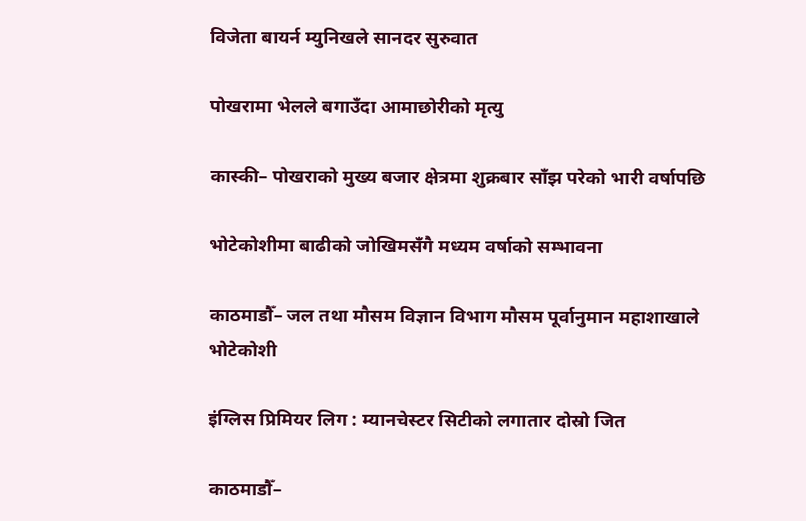विजेता बायर्न म्युनिखले सानदर सुरुवात

पोखरामा भेलले बगाउँदा आमाछोरीको मृत्यु

कास्की– पोखराको मुख्य बजार क्षेत्रमा शुक्रबार साँझ परेको भारी वर्षापछि

भोटेकोशीमा बाढीको जोखिमसँगै मध्यम वर्षाको सम्भावना

काठमाडौँ– जल तथा मौसम विज्ञान विभाग मौसम पूर्वानुमान महाशाखाले भोटेकोशी

इंग्लिस प्रिमियर लिग : म्यानचेस्टर सिटीको लगातार दोस्रो जित

काठमाडौँ–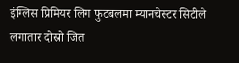इंग्लिस प्रिमियर लिग फुटबलमा म्यानचेस्टर सिटीले लगातार दोस्रो जित